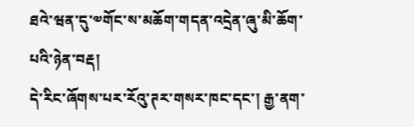ཐའེ་ཝན་དུ་༧གོང་ས་མཆོག་གདན་འདྲེན་ཞུ་མི་ཆོག་པའི་ཉེན་བརྡ།
དེ་རིང་ཞོགས་པར་རོའུ་ཊར་གསར་ཁང་དང་། རྒྱ་ནག་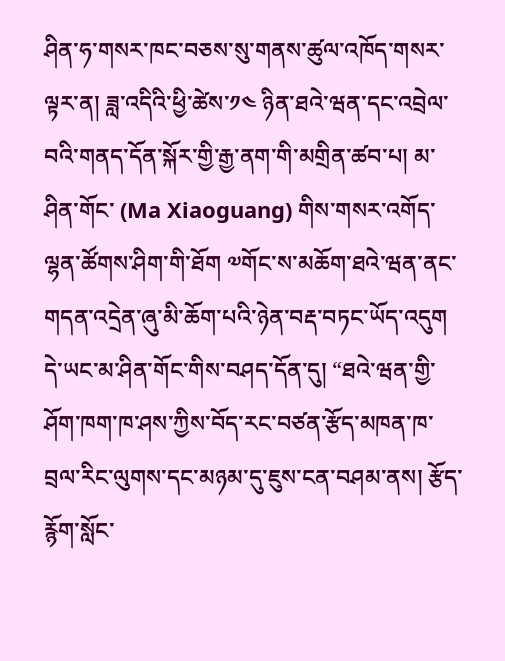ཤིན་ཧ་གསར་ཁང་བཅས་སུ་གནས་ཚུལ་འཁོད་གསར་ལྟར་ན། ཟླ་འདིའི་ཕྱི་ཚེས་༡༤ ཉིན་ཐའེ་ཝན་དང་འབྲེལ་བའི་གནད་དོན་སྐོར་གྱི་རྒྱ་ནག་གི་མགྲིན་ཚབ་པ། མ་ཤིན་གོང་ (Ma Xiaoguang) གིས་གསར་འགོད་ལྷན་ཚོགས་ཤིག་གི་ཐོག ༧གོང་ས་མཆོག་ཐའེ་ཝན་ནང་གདན་འདྲེན་ཞུ་མི་ཆོག་པའི་ཉེན་བརྡ་བཏང་ཡོད་འདུག
དེ་ཡང་མ་ཤིན་གོང་གིས་བཤད་དོན་དུ། “ཐའེ་ཝན་གྱི་ཤོག་ཁག་ཁ་ཤས་ཀྱིས་བོད་རང་བཙན་རྩོད་མཁན་ཁ་བྲལ་རིང་ལུགས་དང་མཉམ་དུ་ཇུས་ངན་བཤམ་ནས། རྩོད་རྙོག་སློང་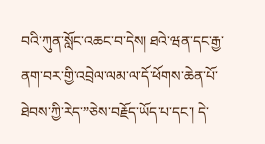བའི་ཀུན་སློང་འཆང་བ་དེས། ཐའེ་ཝན་དང་རྒྱ་ནག་བར་གྱི་འབྲེལ་ལམ་ལ་དོ་ཕོགས་ཆེན་པོ་ཐེབས་ཀྱི་རེད་”ཅེས་བརྗོད་ཡོད་པ་དང་། དེ་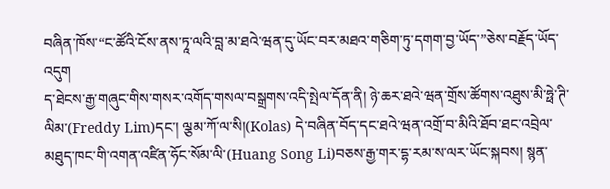བཞིན་ཁོས་“ང་ཚོའི་ངོས་ནས་ཏཱ་ལའི་བླ་མ་ཐའེ་ཝན་དུ་ཡོང་བར་མཐའ་གཅིག་ཏུ་དགག་བྱ་ཡོད་”ཅེས་བརྗོད་ཡོད་འདུག
ད་ཐེངས་རྒྱ་གཞུང་གིས་གསར་འགོད་གསལ་བསྒྲགས་འདི་སྤེལ་དོན་ནི། ཉེ་ཆར་ཐའེ་ཝན་གྲོས་ཚོགས་འཐུས་མི་ཧྥེ་ཊི་ ལིམ་(Freddy Lim)དང་། ལྕམ་ཀོ་ལ་སི།(Kolas) དེ་བཞིན་བོད་དང་ཐའེ་ཝན་འགྲོ་བ་མིའི་ཐོབ་ཐང་འབྲེལ་མཐུད་ཁང་གི་འགན་འཛིན་ཧོང་སོམ་ལི་(Huang Song Li)བཅས་རྒྱ་གར་དྷ་རམ་ས་ལར་ཡོང་སྐབས། སྙན་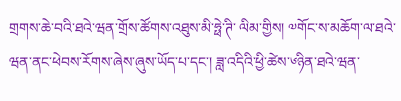གྲགས་ཆེ་བའི་ཐའེ་ཝན་གྲོས་ཚོགས་འཐུས་མི་ཧྥེ་ཊི་ ལིམ་གྱིས། ༧གོང་ས་མཆོག་ལ་ཐའེ་ཝན་ནང་ཕེབས་རོགས་ཞེས་ཞུས་ཡོད་པ་དང་། ཟླ་འདིའི་ཕྱི་ཚེས་༦ཉིན་ཐའེ་ཝན་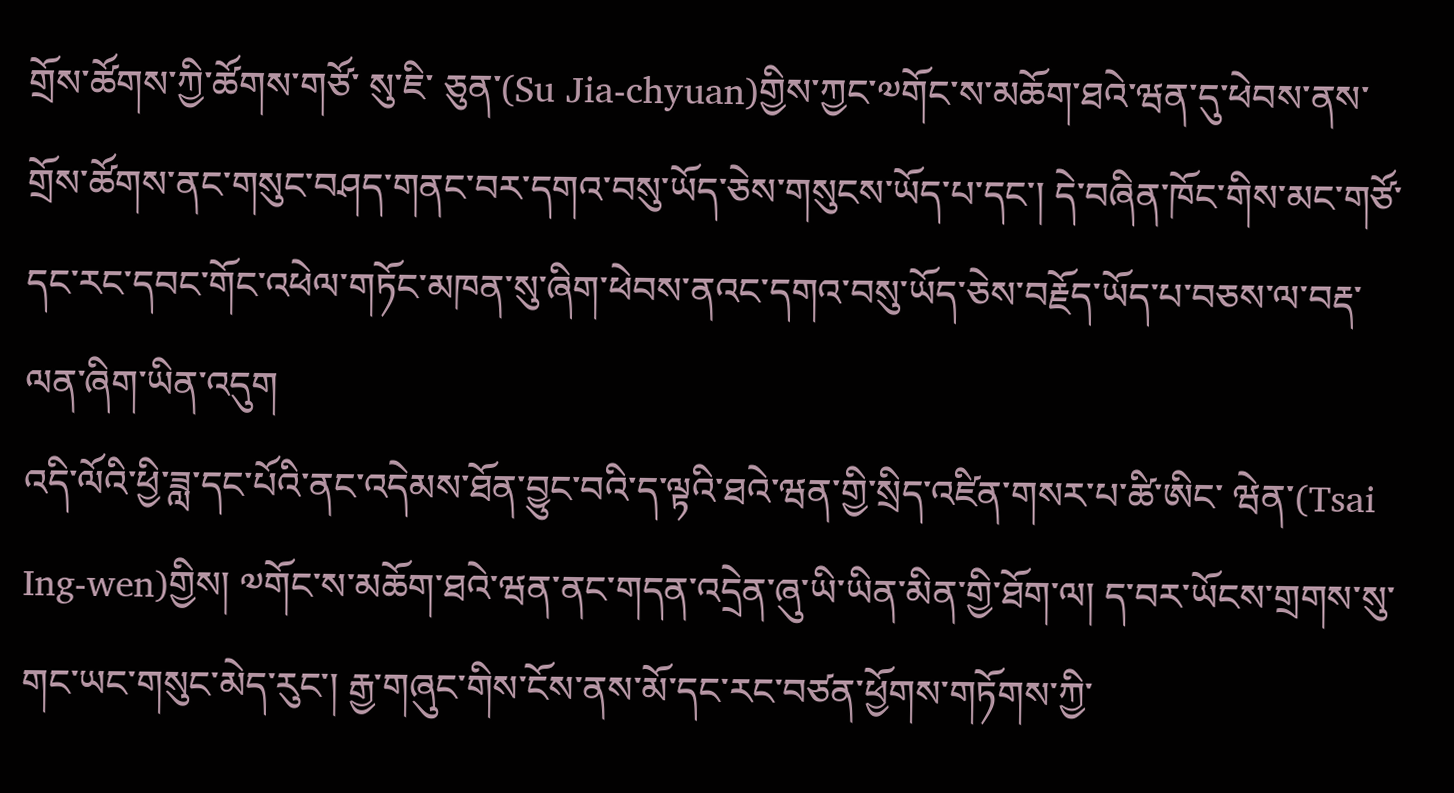གྲོས་ཚོགས་ཀྱི་ཚོགས་གཙོ་ སུ་ཇི་ ཅུན་(Su Jia-chyuan)གྱིས་ཀྱང་༧གོང་ས་མཆོག་ཐའེ་ཝན་དུ་ཕེབས་ནས་གྲོས་ཚོགས་ནང་གསུང་བཤད་གནང་བར་དགའ་བསུ་ཡོད་ཅེས་གསུངས་ཡོད་པ་དང་། དེ་བཞིན་ཁོང་གིས་མང་གཙོ་དང་རང་དབང་གོང་འཕེལ་གཏོང་མཁན་སུ་ཞིག་ཕེབས་ནའང་དགའ་བསུ་ཡོད་ཅེས་བརྗོད་ཡོད་པ་བཅས་ལ་བརྡ་ལན་ཞིག་ཡིན་འདུག
འདི་ལོའི་ཕྱི་ཟླ་དང་པོའི་ནང་འདེམས་ཐོན་བྱུང་བའི་ད་ལྟའི་ཐའེ་ཝན་གྱི་སྲིད་འཛིན་གསར་པ་ཚི་ཨིང་ ཝེན་(Tsai Ing-wen)གྱིས། ༧གོང་ས་མཆོག་ཐའེ་ཝན་ནང་གདན་འདྲེན་ཞུ་ཡི་ཡིན་མིན་གྱི་ཐོག་ལ། ད་བར་ཡོངས་གྲགས་སུ་གང་ཡང་གསུང་མེད་རུང་། རྒྱ་གཞུང་གིས་ངོས་ནས་མོ་དང་རང་བཙན་ཕྱོགས་གཏོགས་ཀྱི་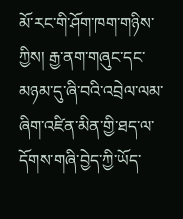མོ་རང་གི་ཤོག་ཁག་གཉིས་ཀྱིས། རྒྱ་ནག་གཞུང་དང་མཉམ་དུ་ཞི་བའི་འབྲེལ་ལམ་ཞིག་འཛིན་མིན་གྱི་ཐད་ལ་དོགས་གཞི་བྱེད་ཀྱི་ཡོད་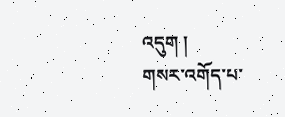འདུག །
གསར་འགོད་པ་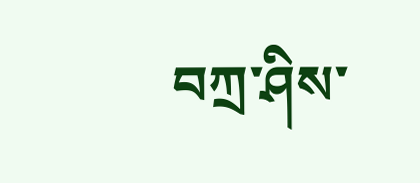བཀྲ་ཤིས་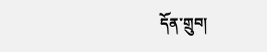དོན་གྲུབ།